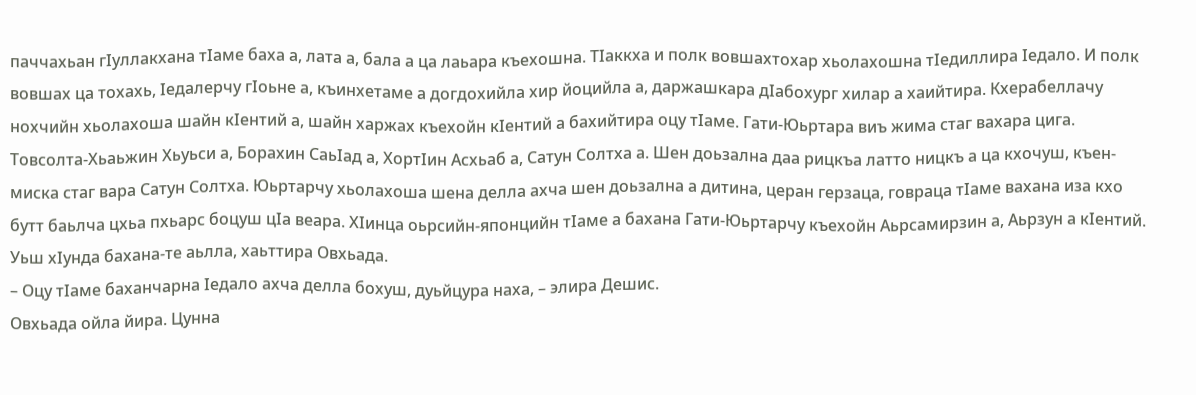паччахьан гӏуллакхана тӏаме баха а, лата а, бала а ца лаьара къехошна. Тӏаккха и полк вовшахтохар хьолахошна тӏедиллира ӏедало. И полк вовшах ца тохахь, ӏедалерчу гӏоьне а, къинхетаме а догдохийла хир йоцийла а, даржашкара дӏабохург хилар а хаийтира. Кхерабеллачу нохчийн хьолахоша шайн кӏентий а, шайн харжах къехойн кӏентий а бахийтира оцу тӏаме. Гати-Юьртара виъ жима стаг вахара цига. Товсолта-Хьаьжин Хьуьси а, Борахин Саьӏад а, Хортӏин Асхьаб а, Сатун Солтха а. Шен доьзална даа рицкъа латто ницкъ а ца кхочуш, къен-миска стаг вара Сатун Солтха. Юьртарчу хьолахоша шена делла ахча шен доьзална а дитина, церан герзаца, говраца тӏаме вахана иза кхо бутт баьлча цхьа пхьарс боцуш цӏа веара. Хӏинца оьрсийн-японцийн тӏаме а бахана Гати-Юьртарчу къехойн Аьрсамирзин а, Аьрзун а кӏентий. Уьш хӏунда бахана-те аьлла, хаьттира Овхьада.
– Оцу тӏаме баханчарна ӏедало ахча делла бохуш, дуьйцура наха, – элира Дешис.
Овхьада ойла йира. Цунна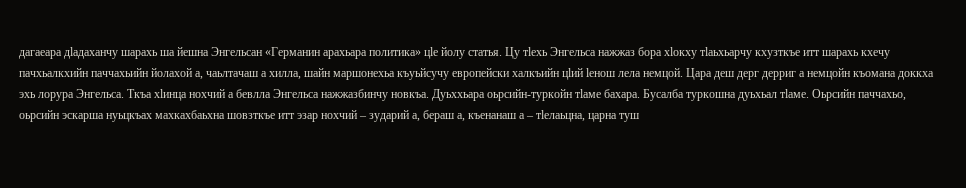дагаеара дӏадаханчу шарахь ша йешна Энгельсан «Германин арахьара политика» цӏе йолу статья. Цу тӏехь Энгельса нажжаз бора хӏокху тӏаьхьарчу кхузткъе итт шарахь кхечу пачхьалкхийн паччахьийн йолахой а, чаьлтачаш а хилла, шайн маршонехьа къуьйсучу европейски халкъийн цӏий ӏенош лела немцой. Цара деш дерг дерриг а немцойн къомана доккха эхь лорура Энгельса. Ткъа хӏинца нохчий а бевлла Энгельса нажжазбинчу новкъа. Дуьххьара оьрсийн-туркойн тӏаме бахара. Бусалба туркошна дуьхьал тӏаме. Оьрсийн паччахьо, оьрсийн эскарша нуьцкъах махкахбаьхна шовзткъе итт эзар нохчий – зударий а, бераш а, къенанаш а – тӏелаьцна, царна туш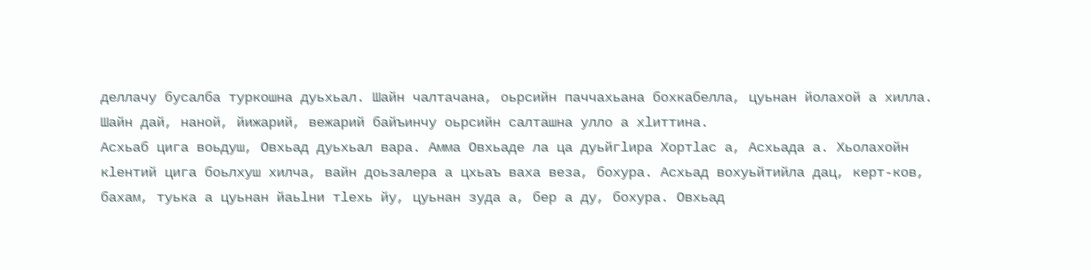деллачу бусалба туркошна дуьхьал. Шайн чалтачана, оьрсийн паччахьана бохкабелла, цуьнан йолахой а хилла. Шайн дай, наной, йижарий, вежарий байъинчу оьрсийн салташна улло а хӏиттина.
Асхьаб цига воьдуш, Овхьад дуьхьал вара. Амма Овхьаде ла ца дуьйгӏира Хортӏас а, Асхьада а. Хьолахойн кӏентий цига боьлхуш хилча, вайн доьзалера а цхьаъ ваха веза, бохура. Асхьад вохуьйтийла дац, керт-ков, бахам, туька а цуьнан йаьӏни тӏехь йу, цуьнан зуда а, бер а ду, бохура. Овхьад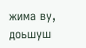жима ву, доьшуш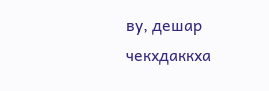ву, дешар чекхдаккха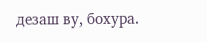дезаш ву, бохура.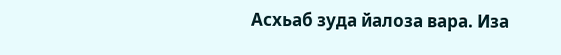Асхьаб зуда йалоза вара. Иза